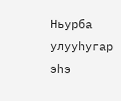Ньурба улууһугар эһэ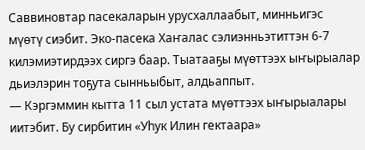Саввиновтар пасекаларын урусхаллаабыт, минньигэс мүөтү сиэбит. Эко-пасека Хаҥалас сэлиэнньэтиттэн 6-7 килэмиэтирдээх сиргэ баар. Тыатааҕы мүөттээх ыҥырыалар дьиэлэрин тоҕута сынньыбыт, алдьаппыт.
— Кэргэммин кытта 11 сыл устата мүөттээх ыҥырыалары иитэбит. Бу сирбитин «Уһук Илин гектаара»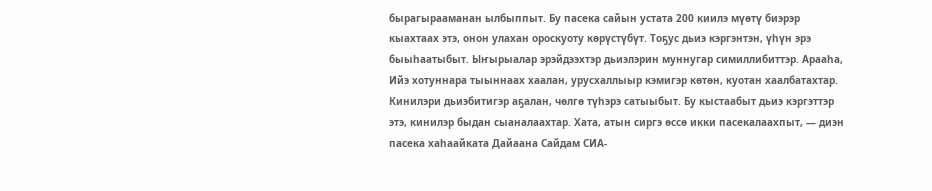бырагырааманан ылбыппыт. Бу пасека сайын устата 200 киилэ мүөтү биэрэр кыахтаах этэ, онон улахан ороскуоту көрүстүбүт. Тоҕус дьиэ кэргэнтэн, үһүн эрэ быыһаатыбыт. Ыҥырыалар эрэйдээхтэр дьиэлэрин муннугар симиллибиттэр. Арааһа, Ийэ хотуннара тыыннаах хаалан, урусхаллыыр кэмигэр көтөн, куотан хаалбатахтар. Кинилэри дьиэбитигэр аҕалан, чөлгө түһэрэ сатыыбыт. Бу кыстаабыт дьиэ кэргэттэр этэ, кинилэр быдан сыаналаахтар. Хата, атын сиргэ өссө икки пасекалаахпыт, — диэн пасека хаһаайката Дайаана Сайдам СИА-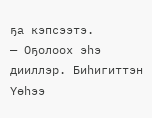ҕа кэпсээтэ.
— Оҕолоох эһэ дииллэр. Биһигиттэн Үөһээ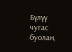Бүлүү чугас буолан,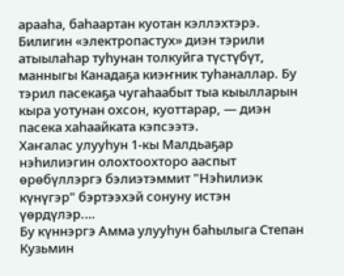арааһа, баһаартан куотан кэллэхтэрэ. Билигин «электропастух» диэн тэрили атыылаһар туһунан толкуйга түстүбүт, манныгы Канадаҕа киэҥник туһаналлар. Бу тэрил пасекаҕа чугаһаабыт тыа кыылларын кыра уотунан охсон, куоттарар, — диэн пасека хаһаайката кэпсээтэ.
Хаҥалас улууһун 1-кы Малдьаҕар нэһилиэгин олохтоохторо ааспыт өрөбүллэргэ бэлиэтэммит "Нэһилиэк күнүгэр" бэртээхэй сонуну истэн үөрдүлэр.…
Бу күннэргэ Амма улууһун баһылыга Степан Кузьмин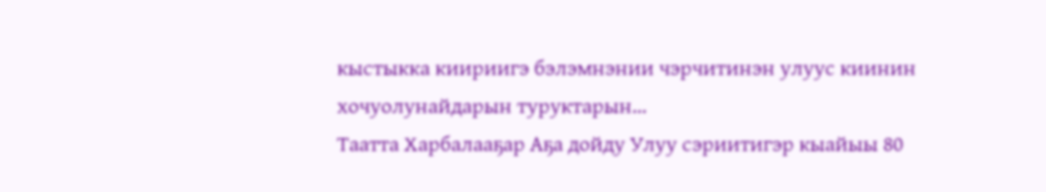кыстыкка киириигэ бэлэмнэнии чэрчитинэн улуус киинин хочуолунайдарын туруктарын…
Таатта Харбалааҕар Аҕа дойду Улуу сэриитигэр кыайыы 80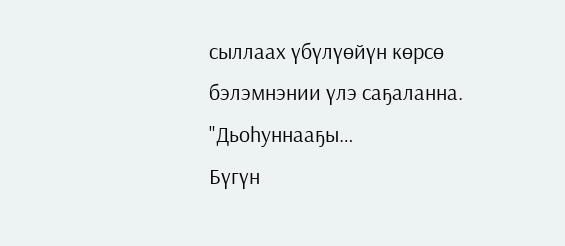сыллаах үбүлүөйүн көрсө бэлэмнэнии үлэ саҕаланна. "Дьоһуннааҕы…
Бүгүн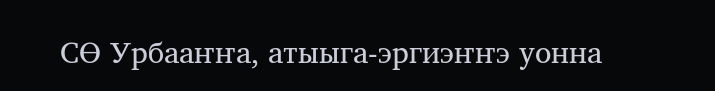СӨ Урбааҥҥа, атыыга-эргиэҥҥэ уонна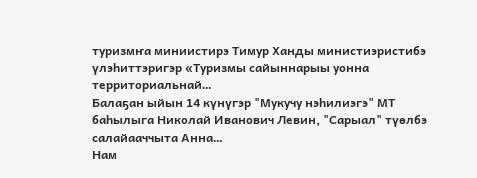туризмҥа миниистирэ Тимур Ханды министиэристибэ үлэһиттэригэр «Туризмы сайыннарыы уонна территориальнай…
Балаҕан ыйын 14 күнүгэр "Мукучу нэһилиэгэ" МТ баһылыга Николай Иванович Левин, "Сарыал" түөлбэ салайааччыта Анна…
Нам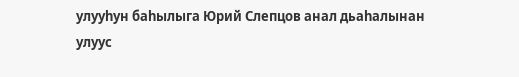улууһун баһылыга Юрий Слепцов анал дьаһалынан улуус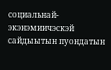социальнай-экэнэмиичэскэй сайдыытын пуондатын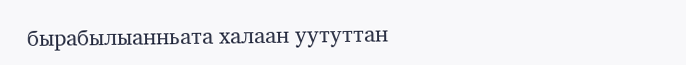бырабылыанньата халаан уутуттан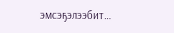эмсэҕэлээбит…